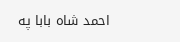احمد شاه بابا په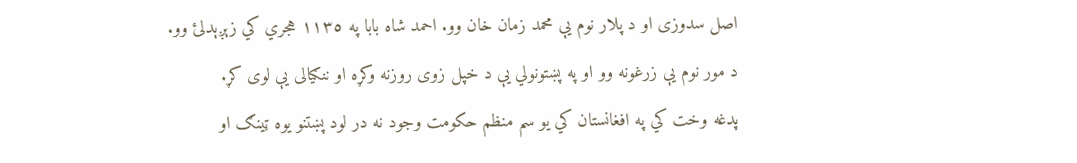اصل سدوزی او د پلار نوم يې محمد زمان خان وو. احمد شاه بابا په ١١٣٥ هجري کي زېږېدلئ وو. د مور نوم يې زرغونه وو او په پښتونولي يې د خپل زوی روزنه وکړه او ننګيالی يې لوی کړ.
پدغه وخت کي په افغانستان کي يو سم منظم حکومت وجود نه در لود پښتنو يوه ټينګ او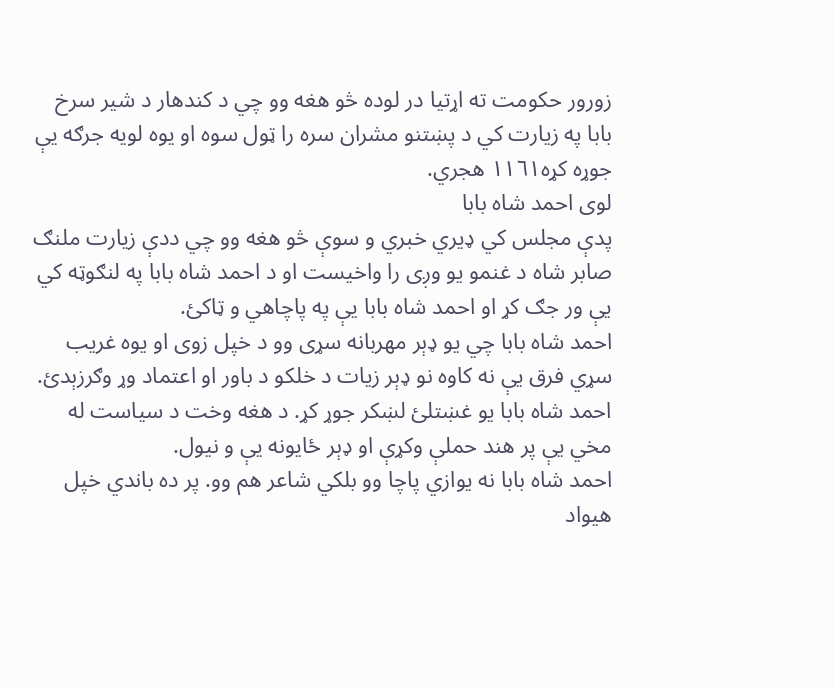زورور حکومت ته اړتيا در لوده څو هغه وو چي د کندهار د شير سرخ بابا په زيارت کي د پښتنو مشران سره را ټول سوه او يوه لويه جرګه يې جوړه کړه١١٦١ هجري.
لوی احمد شاه بابا
پدې مجلس کي ډيري خبري و سوې څو هغه وو چي ددې زيارت ملنګ صابر شاه د غنمو يو وږی را واخيست او د احمد شاه بابا په لنګوټه کي يې ور جګ کړ او احمد شاه بابا يې په پاچاهي و ټاکئ.
احمد شاه بابا چي يو ډېر مهربانه سړی وو د خپل زوی او يوه غريب سړي فرق يې نه کاوه نو ډېر زيات د خلکو د باور او اعتماد وړ وګرزېدئ.
احمد شاه بابا يو غښتلئ لښکر جوړ کړ. د هغه وخت د سياست له مخي يې پر هند حملې وکړې او ډېر ځايونه يې و نيول.
احمد شاه بابا نه يوازي پاچا وو بلکي شاعر هم وو. پر ده باندي خپل هيواد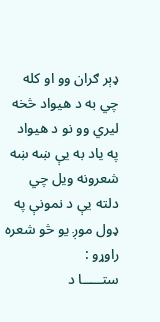ډېر ګران وو او کله چي به د هيواد څخه ليري وو نو د هيواد په ياد به يې ښه ښه شعرونه ويل چي دلته يې د نمونې په ډول موږ يو څو شعره
راوړو :
ستـــــا د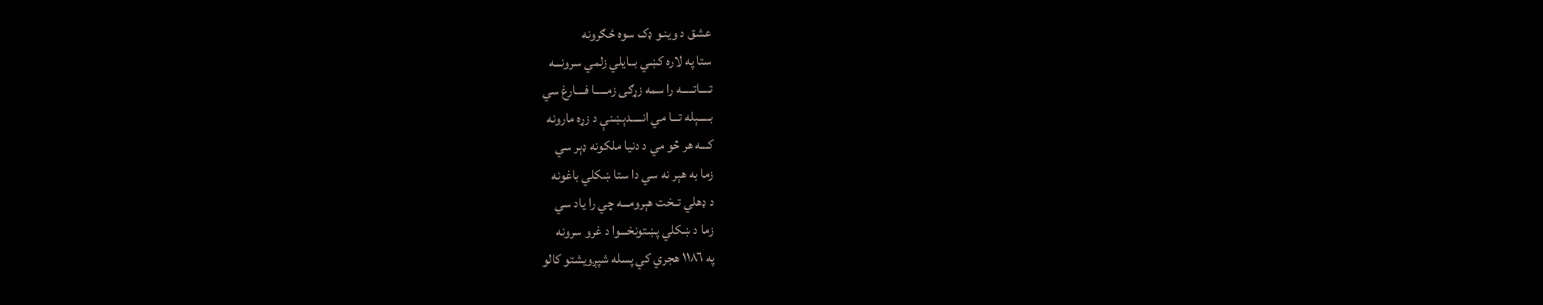عشق د وينـو ډک سوه ځګرونه
ستا په لاره کښي بــايلي زلمي سرونـــه
تــــاتـــــه را سمه زړګی زمـــــا فــــارغ سي
بـــــېله تـــا مي انـــــدېښنې د زړه مارونه
کـــه هر څو مي د دنيا ملکونه ډېر سي
زما به هېر نه سي دا ستا ښکلي باغونه
د ډهلي تــخت هېرومـــه چي را ياد سي
زما د ښکلي پښتونخـــوا د غرو سرونه
په ١١٨٦ هجري کي پسله شپږويشتو کالو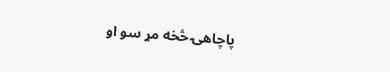پاچاهۍ څخه مړ سو او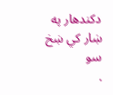دکندهار په ښار کي ښخ سو
.